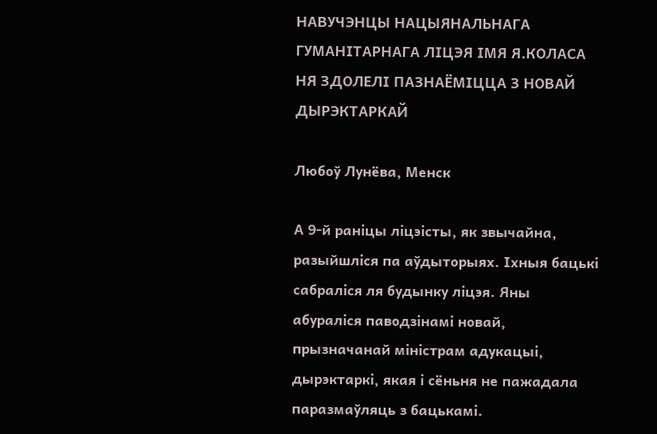НАВУЧЭНЦЫ НАЦЫЯНАЛЬНАГА ГУМАНІТАРНАГА ЛІЦЭЯ ІМЯ Я.КОЛАСА НЯ ЗДОЛЕЛІ ПАЗНАЁМІЦЦА З НОВАЙ ДЫРЭКТАРКАЙ

Любоў Лунёва, Менск

А 9-й раніцы ліцэісты, як звычайна, разыйшліся па аўдыторыях. Іхныя бацькі сабраліся ля будынку ліцэя. Яны абураліся паводзінамі новай, прызначанай міністрам адукацыі, дырэктаркі, якая і сёньня не пажадала паразмаўляць з бацькамі.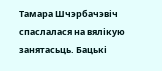Тамара Шчэрбачэвіч спаслалася на вялікую занятасьць. Бацькі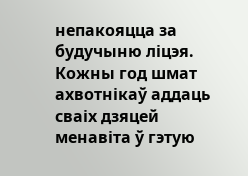непакояцца за будучыню ліцэя. Кожны год шмат ахвотнікаў аддаць сваіх дзяцей менавіта ў гэтую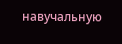навучальную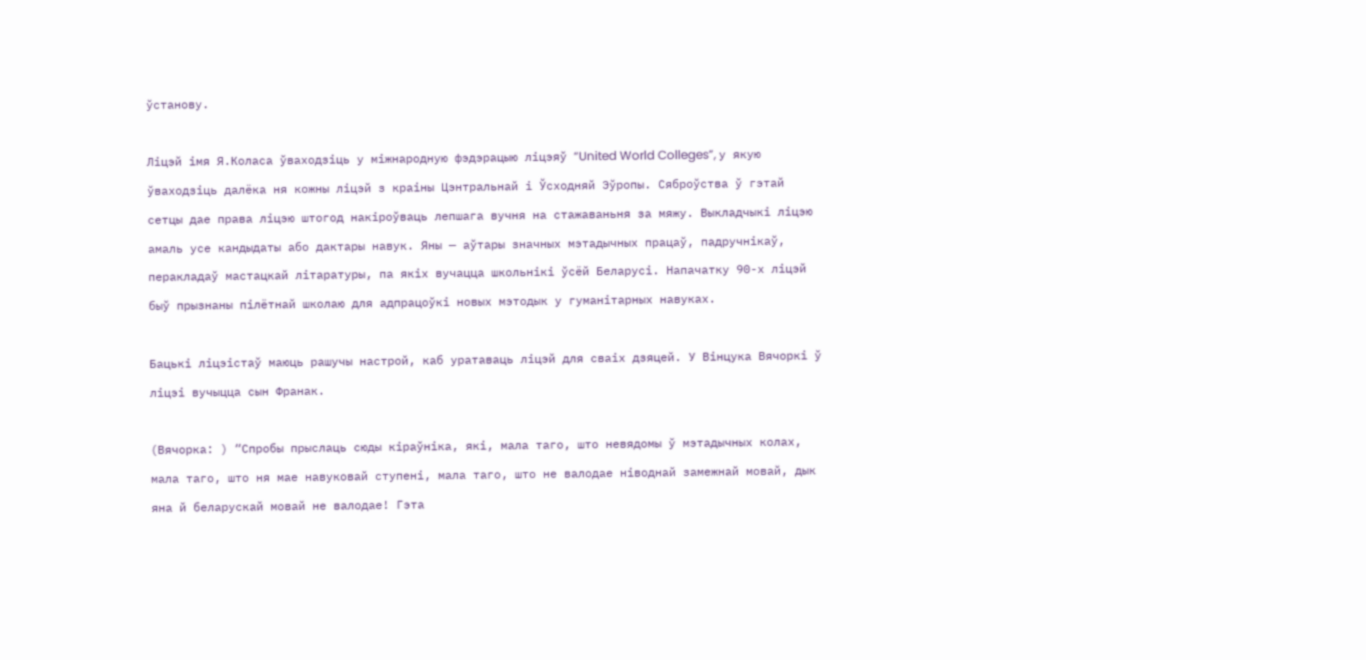ўстанову.

Ліцэй імя Я.Коласа ўваходзіць у міжнародную фэдэрацыю ліцэяў “United World Colleges”, у якую ўваходзіць далёка ня кожны ліцэй з краіны Цэнтральнай і Ўсходняй Эўропы. Сяброўства ў гэтай сетцы дае права ліцэю штогод накіроўваць лепшага вучня на стажаваньня за мяжу. Выкладчыкі ліцэю амаль усе кандыдаты або дактары навук. Яны — аўтары значных мэтадычных працаў, падручнікаў, перакладаў мастацкай літаратуры, па якіх вучацца школьнікі ўсёй Беларусі. Напачатку 90-х ліцэй быў прызнаны пілётнай школаю для адпрацоўкі новых мэтодык у гуманітарных навуках.

Бацькі ліцэістаў маюць рашучы настрой, каб уратаваць ліцэй для сваіх дзяцей. У Вінцука Вячоркі ў ліцэі вучыцца сын Франак.

(Вячорка: ) “Спробы прыслаць сюды кіраўніка, які, мала таго, што невядомы ў мэтадычных колах, мала таго, што ня мае навуковай ступені, мала таго, што не валодае ніводнай замежнай мовай, дык яна й беларускай мовай не валодае! Гэта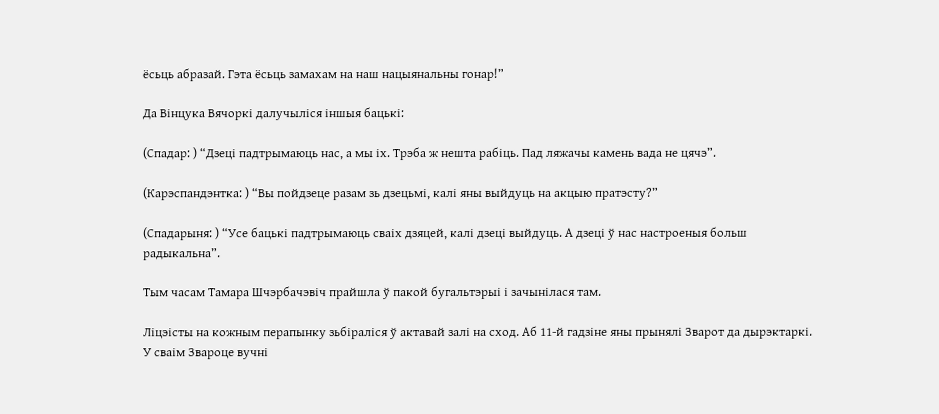ёсьць абразай. Гэта ёсьць замахам на наш нацыянальны гонар!”

Да Вінцука Вячоркі далучыліся іншыя бацькі:

(Спадар: ) “Дзеці падтрымаюць нас, а мы іх. Трэба ж нешта рабіць. Пад ляжачы камень вада не цячэ”.

(Карэспандэнтка: ) “Вы пойдзеце разам зь дзецьмі, калі яны выйдуць на акцыю пратэсту?”

(Спадарыня: ) “Усе бацькі падтрымаюць сваіх дзяцей, калі дзеці выйдуць. А дзеці ў нас настроеныя больш радыкальна”.

Тым часам Тамара Шчэрбачэвіч прайшла ў пакой бугальтэрыі і зачынілася там.

Ліцэісты на кожным перапынку зьбіраліся ў актавай залі на сход. Аб 11-й гадзіне яны прынялі Зварот да дырэктаркі. У сваім Звароце вучні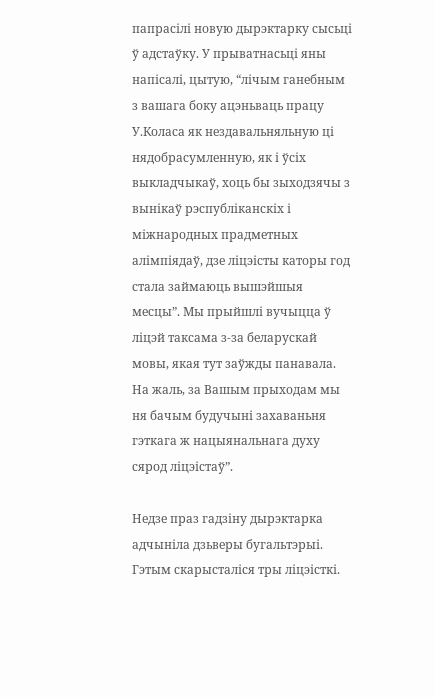папрасілі новую дырэктарку сысьці ў адстаўку. У прыватнасьці яны напісалі, цытую, “лічым ганебным з вашага боку ацэньваць працу У.Коласа як нездавальняльную ці нядобрасумленную, як і ўсіх выкладчыкаў, хоць бы зыходзячы з вынікаў рэспубліканскіх і міжнародных прадметных алімпіядаў, дзе ліцэісты каторы год стала займаюць вышэйшыя месцы”. Мы прыйшлі вучыцца ў ліцэй таксама з-за беларускай мовы, якая тут заўжды панавала. На жаль, за Вашым прыходам мы ня бачым будучыні захаваньня гэткага ж нацыянальнага духу сярод ліцэістаў”.

Недзе праз гадзіну дырэктарка адчыніла дзьверы бугальтэрыі. Гэтым скарысталіся тры ліцэісткі.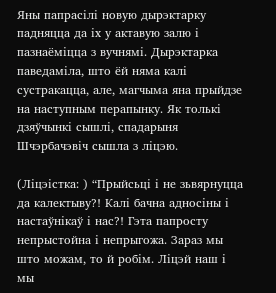Яны папрасілі новую дырэктарку падняцца да іх у актавую залю і пазнаёміцца з вучнямі. Дырэктарка паведаміла, што ёй няма калі сустракацца, але, магчыма яна прыйдзе на наступным перапынку. Як толькі дзяўчынкі сышлі, спадарыня Шчэрбачэвіч сышла з ліцэю.

(Ліцэістка: ) “Прыйсьці і не зьвярнуцца да калектыву?! Калі бачна адносіны і настаўнікаў і нас?! Гэта папросту непрыстойна і непрыгожа. Зараз мы што можам, то й робім. Ліцэй наш і мы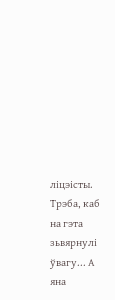ліцэісты. Трэба, каб на гэта зьвярнулі ўвагу... А яна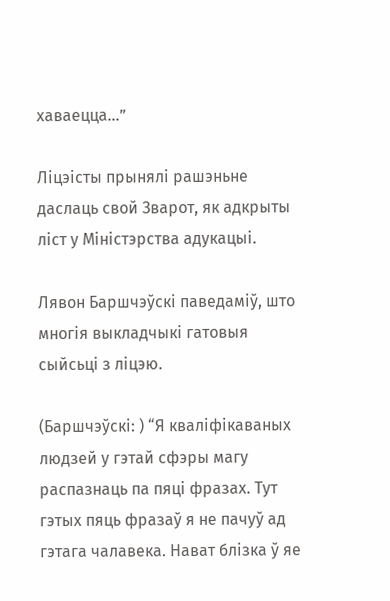хаваецца...”

Ліцэісты прынялі рашэньне даслаць свой Зварот, як адкрыты ліст у Міністэрства адукацыі.

Лявон Баршчэўскі паведаміў, што многія выкладчыкі гатовыя сыйсьці з ліцэю.

(Баршчэўскі: ) “Я кваліфікаваных людзей у гэтай сфэры магу распазнаць па пяці фразах. Тут гэтых пяць фразаў я не пачуў ад гэтага чалавека. Нават блізка ў яе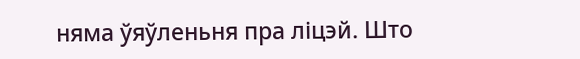няма ўяўленьня пра ліцэй. Што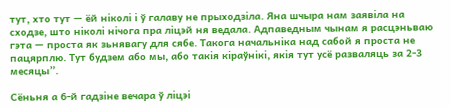тут, хто тут — ёй ніколі і ў галаву не прыходзіла. Яна шчыра нам заявіла на сходзе, што ніколі нічога пра ліцэй ня ведала. Адпаведным чынам я расцэньваю гэта — проста як зьнявагу для сябе. Такога начальніка над сабой я проста не пацярплю. Тут будзем або мы, або такія кіраўнікі, якія тут усё разваляць за 2-3 месяцы”.

Сёньня а 6-й гадзіне вечара ў ліцэі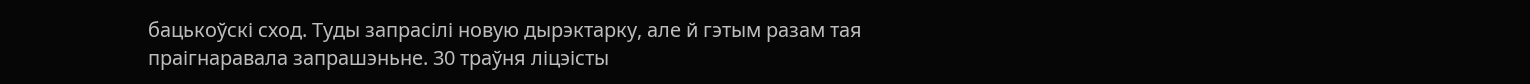бацькоўскі сход. Туды запрасілі новую дырэктарку, але й гэтым разам тая праігнаравала запрашэньне. 30 траўня ліцэісты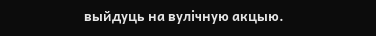выйдуць на вулічную акцыю.